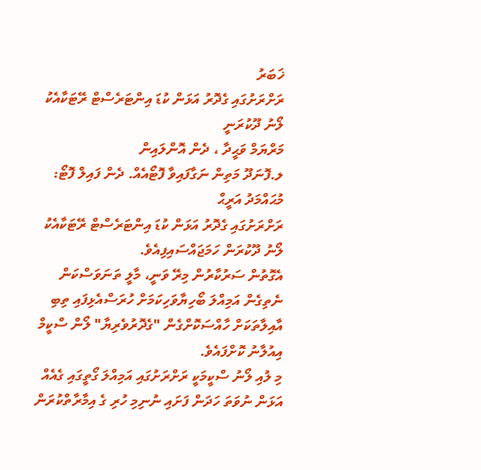ޚަބަރު
ރަށްރަށުގައި ގެދޮރު އަޅަން ކުޑަ އިންޓަރެސްޓް ރޭޓަކާއެކު ލޯނު ދޫކުރަނީ
މަރްޔަމް ވަޙީދާ ، ދެން އޮންލައިން
ލ.ފޮނަދޫ މަތިން ނަގާފައިވާ ފޮޓޯއެއް. ދެން ފައިލް ފޮޓޯ: މުޙައްމަދު އަރީޙް
ރަށްރަށުގައި ގެދޮރު އަޅަން ކުޑަ އިންޓަރެސްޓް ރޭޓަކާއެކު ލޯނު ދޫކުރަން ހަމަޖައްސައިފިއެވެ.
އެގޮތުން ސަރުކާރުން މިރޭ ވަނީ، މާލީ ތަނަވަސްކަން ނެތިގެން އަމިއްލަ ބޯހިޔާވަހިކަމަށް ހުރަސްއެޅިފައި ތިބި އާއިލާތަކަށް ހާއްސަކޮށްގެން "ގެދޮރުވެރިޔާ" ލޯން ސްކީމް އިއުލާނު ކޮށްފައެވެ.
މި ލުއި ލޯނު ސްކީމަކީ ރަށްރަށުގައި އަމިއްލަ ގޯތީގައި ގެއެއް އަޅަން ނުވަތަ ހަދަން ފަށައި ނުނިމި ހުރި ގެ އިމާރާތްކުރަން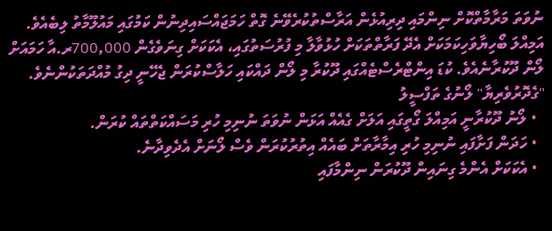ނުވަތަ މަރާމާތްކޮށް ނިންމައި ދިރިއުޅެން އަރާސްތުކުރެވޭނެ ގޮތް ހަމަޖައްސައިދިނުން ކަމުގައި މައުލޫމާތު ލިބެއެވެ.
އަމިއްލަ ބޯހިޔާވަހިކަމަކަށް އެދޭ ފަރާތްތަކަށް ހުޅުވާލާ މި ފުރުސަތުގައި، އެކަކަށް ގިނަވެގެން 700,000ރ.އާ ހަމައަށް ލޯން ދޫކުރާނެއެވެ. ކުޑަ އިންޓްރެސްޓެއްގައި ދޫކުރާ މި ލޯން ދައްކައި ހަލާސްކުރަން ޖެހޭނީ ދިގު މުއްދަތަކުންނެވެ.
"ގެދޮރުވެރިޔާ" ލޯނުގެ ތަފްސީލު
  • ލޯނު ދޫކުރާނީ އަމިއްލަ ގޯތީގައި އަލަށް ގެއެއް އަޅަން ނުވަތަ ނުނިމި ހުރި މަސައްކަތްތައް ކުރަން.
  • ހަދަން ފަށާފައި ނުނިމި ހުރި އިމާރާތަށް ބައެއް އިތުރުކުރަން ވެސް ލޯނަށް އެދެވިދާނެ.
  • އެކަކަށް އެންމެ ގިނައިން ދޫކުރަން ނިންމާފައި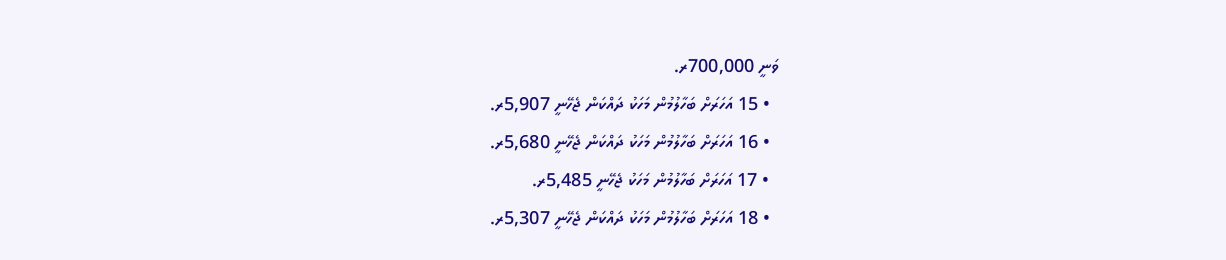ވަނީ 700,000ރ.
  • 15 އަހަރަށް ބަހާލުމުން މަހަކު ދައްކަން ޖެހޭނީ 5,907ރ.
  • 16 އަހަރަށް ބަހާލުމުން މަހަކު ދައްކަން ޖެހޭނީ 5,680ރ.
  • 17 އަހަރަށް ބަހާލުމުން މަހަކު ޖެހޭނީ 5,485ރ.
  • 18 އަހަރަށް ބަހާލުމުން މަހަކު ދައްކަން ޖެހޭނީ 5,307ރ.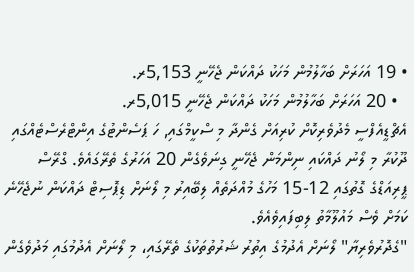• 19 އަހަރަށް ބަހާލުމުން މަހަކު ދައްކަން ޖެހޭނީ 5,153ރ.
  • 20 އަހަރަށް ބަހާލުމުން މަހަކު ދައްކަން ޖެހޭނީ 5,015ރ.
އެޗްޑީއެފްސީ މެދުވެރިކޮށް ކުރިއަށް ގެންދާ މި ސްކީމްގައި, ހަ ޕަސެންޓުގެ އިންޓްރެސްޓެއްގައި ދޫކުރާ މި ލޯނު ދައްކައި ނިންމަން ޖެހޭނީ ގިނަވެގެން 20 އަހަރުގެ ތެރޭގައެވެ. ގްރޭސް ޕީރިއަޑްގެ ގޮތުގައި 12-15 މަހުގެ މުއްދަތެއް ލިބޭއިރު މި ލޯނަށް ޑިޕޮސިޓް ދައްކަން ނުޖެހޭނެ ކަމަށް ވެސް މައުލޫމާތު ލިބިފައިވެއެވެ.
"ގެދޮރުވެރިޔާ" ލޯނަށް އެދުމުގެ އިތުރު ޝަރުތުތަކުގެ ތެރޭގައި، މި ލޯނަށް އެދުމުގައި މަދުވެގެން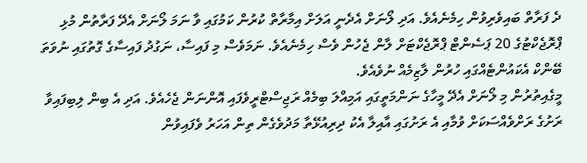ދެ ފަރާތް ބައިވެރިވުން ހިމެނެއެވެ. އަދި ލޯނަށް އެދެނީ އަލަށް އިމާރާތް ކުރުން ކަމުގައި ވާ ނަމަ ލޯނަށް އެދޭ ފަރާތުން މުޅި ޕްރޮޖެކްޓުގެ 20 ޕަސެންޓް ޕްރޮޖެކްޓަށް ލާން ޖެހުން ވެސް ހިމެނެއެވެ. ނަމަވެސް މި ފައިސާ، ނަގުދު ފައިސާގެ ގޮތުގައި ނުވަތަ ބޭންކް އެކައުންޓެއްގައި ހުރުން ލާޒިމެއް ނުވެއެވެ.
މީގެއިތުރުން މި ލޯނަށް އެދޭ މީހާގެ ނަންމަތީގައި އަމިއްލަ ބިމެއް ރަޖިސްޓްރީވެފައި އޮންނަން ޖެހެއެވެ. އަދި އެ ބިން ލިބިފައިވާ ރަށުގެ ރަށްވެއްސަކަށް ވުމާއި އެ ރަށުގައި އާއިލާ އެކު ދިރިއުޅޭތާ މަދުވެގެން ތިން އަހަރު ވެފައިވުން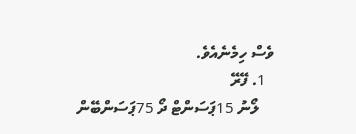ވެސް ހިމެނެއެވެ.
  1. ފޭރޭ
    ލޯނު 15ޕަސަންޓް ދޯ 75ޕަސަންބޭން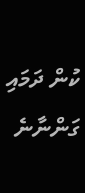ކުން ދަމައި ގަންނާނެ